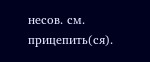несов. см. прицепить(ся).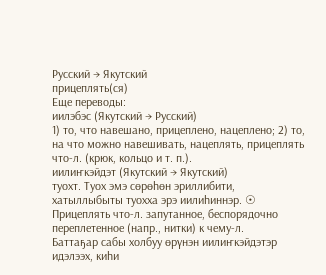Русский → Якутский
прицеплять(ся)
Еще переводы:
иилэбэс (Якутский → Русский)
1) то, что навешано, прицеплено, нацеплено; 2) то, на что можно навешивать, нацеплять, прицеплять что-л. (крюк, кольцо и т. п.).
иилиҥкэйдэт (Якутский → Якутский)
туохт. Туох эмэ сөрөһөн эриллибити, хатыллыбыты туохха эрэ иилиһиннэр. ☉ Прицеплять что-л. запутанное, беспорядочно переплетенное (напр., нитки) к чему-л.
Баттаҕар сабы холбуу өрүнэн иилиҥкэйдэтэр идэлээх, киһи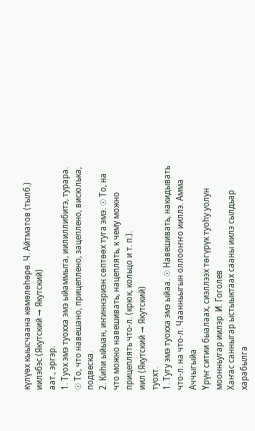күлүөх кыысчаана көмөлөһөрө. Ч. Айтматов (тылб.)
иилэбэс (Якутский → Якутский)
аат., эргэр.
1. Туох эмэ туохха эмэ ыйаммыта, иилиллибитэ, турара. ☉ То, что навешано, прицеплено, зацеплено, висюлька, подвеска.
2. Киһи ыйыан, иҥиннэриэн сөптөөх туга эмэ. ☉ То, на что можно навешивать, нацеплять, к чему можно прицеплять что-л. (крюк, кольцо и т. п.).
иил (Якутский → Якутский)
туохт.
1. Тугу эмэ туохха эмэ ыйаа. ☉ Навешивать, накидывать что-л. на что-л. Чаанньыгын оллооҥҥо ииллэ. Амма Аччыгыйа
Үрүҥ ситии быалаах, сиэллээх төгүрүк туоһу уолун моонньугар иилэр. И. Гоголев
Хаҥас санныгар ыстыыктаах сааны иилэ сылдьар харабылга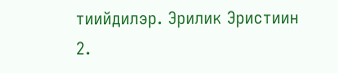тиийдилэр. Эрилик Эристиин
2.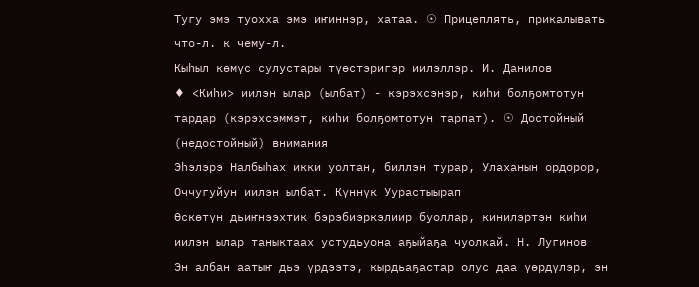Тугу эмэ туохха эмэ иҥиннэр, хатаа. ☉ Прицеплять, прикалывать что-л. к чему-л.
Кыһыл көмүс сулустары түөстэригэр иилэллэр. И. Данилов
♦ <Киһи> иилэн ылар (ылбат) - кэрэхсэнэр, киһи болҕомтотун тардар (кэрэхсэммэт, киһи болҕомтотун тарпат). ☉ Достойный (недостойный) внимания
Эһэлэрэ Налбыһах икки уолтан, биллэн турар, Улаханын ордорор, Оччугуйун иилэн ылбат. Күннүк Уурастыырап
Өскөтүн дьиҥнээхтик бэрэбиэркэлиир буоллар, кинилэртэн киһи иилэн ылар таныктаах устудьуона аҕыйаҕа чуолкай. Н. Лугинов
Эн албан аатыҥ дьэ үрдээтэ, кырдьаҕастар олус даа үөрдүлэр, эн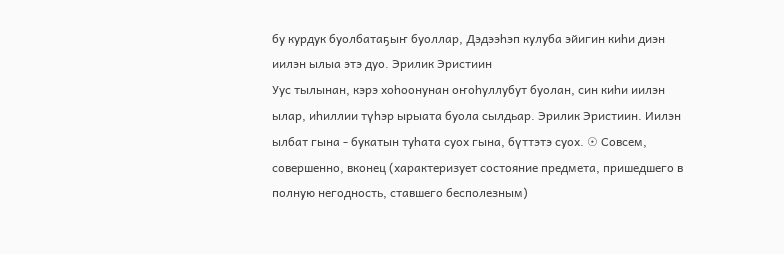бу курдук буолбатаҕыҥ буоллар, Дэдээһэп кулуба эйигин киһи диэн иилэн ылыа этэ дуо. Эрилик Эристиин
Уус тылынан, кэрэ хоһоонунан оҥоһуллубут буолан, син киһи иилэн ылар, иһиллии түһэр ырыата буола сылдьар. Эрилик Эристиин. Иилэн ылбат гына - букатын туһата суох гына, бүттэтэ суох. ☉ Совсем, совершенно, вконец (характеризует состояние предмета, пришедшего в полную негодность, ставшего бесполезным)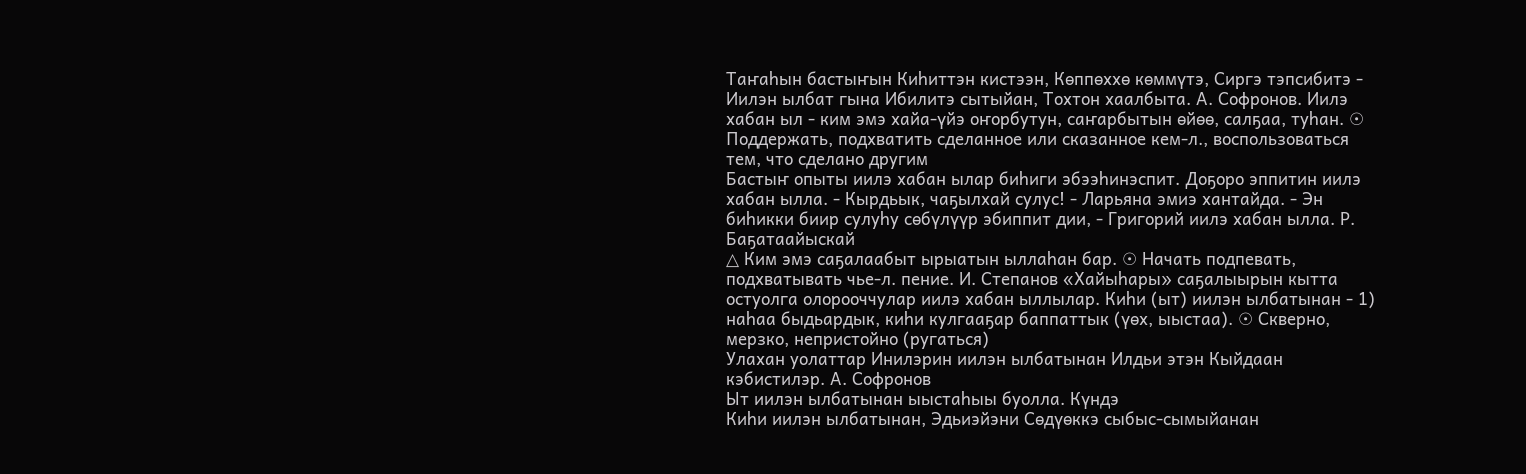Таҥаһын бастыҥын Киһиттэн кистээн, Көппөххө көммүтэ, Сиргэ тэпсибитэ - Иилэн ылбат гына Ибилитэ сытыйан, Тохтон хаалбыта. А. Софронов. Иилэ хабан ыл - ким эмэ хайа-үйэ оҥорбутун, саҥарбытын өйөө, салҕаа, туһан. ☉ Поддержать, подхватить сделанное или сказанное кем-л., воспользоваться тем, что сделано другим
Бастыҥ опыты иилэ хабан ылар биһиги эбээһинэспит. Доҕоро эппитин иилэ хабан ылла. - Кырдьык, чаҕылхай сулус! - Ларьяна эмиэ хантайда. - Эн биһикки биир сулуһу сөбүлүүр эбиппит дии, - Григорий иилэ хабан ылла. Р. Баҕатаайыскай
△ Ким эмэ саҕалаабыт ырыатын ыллаһан бар. ☉ Начать подпевать, подхватывать чье-л. пение. И. Степанов «Хайыһары» саҕалыырын кытта остуолга олорооччулар иилэ хабан ыллылар. Киһи (ыт) иилэн ылбатынан - 1) наһаа быдьардык, киһи кулгааҕар баппаттык (үөх, ыыстаа). ☉ Скверно, мерзко, непристойно (ругаться)
Улахан уолаттар Инилэрин иилэн ылбатынан Илдьи этэн Кыйдаан кэбистилэр. А. Софронов
Ыт иилэн ылбатынан ыыстаһыы буолла. Күндэ
Киһи иилэн ылбатынан, Эдьиэйэни Сөдүөккэ сыбыс-сымыйанан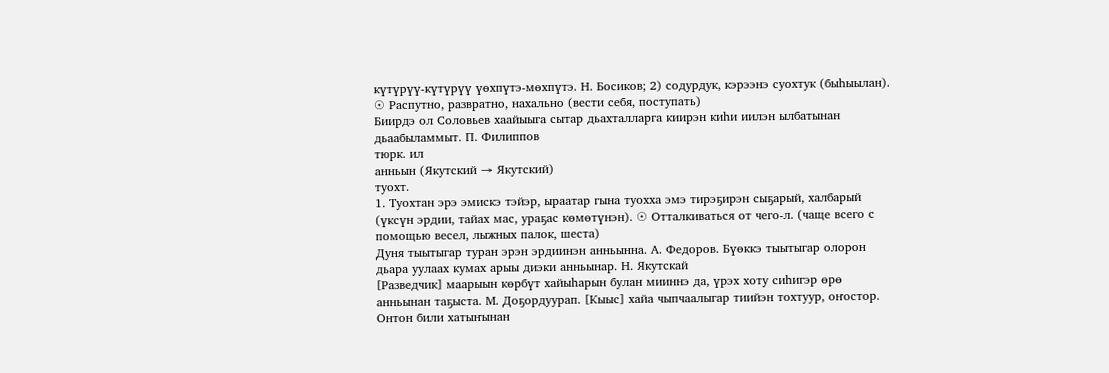күтүрүү-күтүрүү үөхпүтэ-мөхпүтэ. Н. Босиков; 2) содурдук, кэрээнэ суохтук (быһыылан). ☉ Распутно, развратно, нахально (вести себя, поступать)
Биирдэ ол Соловьев хаайыыга сытар дьахталларга киирэн киһи иилэн ылбатынан дьаабыламмыт. П. Филиппов
тюрк. ил
анньын (Якутский → Якутский)
туохт.
1. Туохтан эрэ эмискэ тэйэр, ыраатар гына туохха эмэ тирэҕирэн сыҕарый, халбарый (үксүн эрдии, тайах мас, ураҕас көмөтүнэн). ☉ Отталкиваться от чего-л. (чаще всего с помощью весел, лыжных палок, шеста)
Дуня тыытыгар туран эрэн эрдиинэн анньынна. А. Федоров. Бүөккэ тыытыгар олорон дьара уулаах кумах арыы диэки анньынар. Н. Якутскай
[Разведчик] маарыын көрбүт хайыһарын булан мииннэ да, үрэх хоту сиһигэр өрө анньынан таҕыста. М. Доҕордуурап. [Кыыс] хайа чыпчаалыгар тиийэн тохтуур, оҥостор. Онтон били хатыҥынан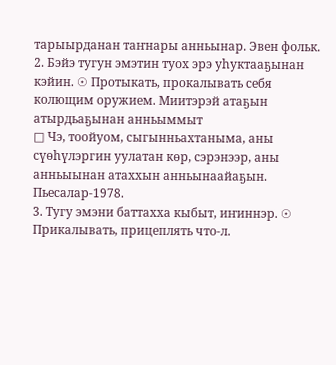тарыырданан таҥнары анньынар. Эвен фольк.
2. Бэйэ тугун эмэтин туох эрэ уһуктааҕынан кэйин. ☉ Протыкать, прокалывать себя колющим оружием. Миитэрэй атаҕын атырдьаҕынан анньыммыт
□ Чэ, тоойуом, сыгынньахтаныма, аны сүөһүлэргин уулатан көр, сэрэнээр, аны анньыынан атаххын анньынаайаҕын. Пьесалар-1978.
3. Тугу эмэни баттахха кыбыт, иҥиннэр. ☉ Прикалывать, прицеплять что-л.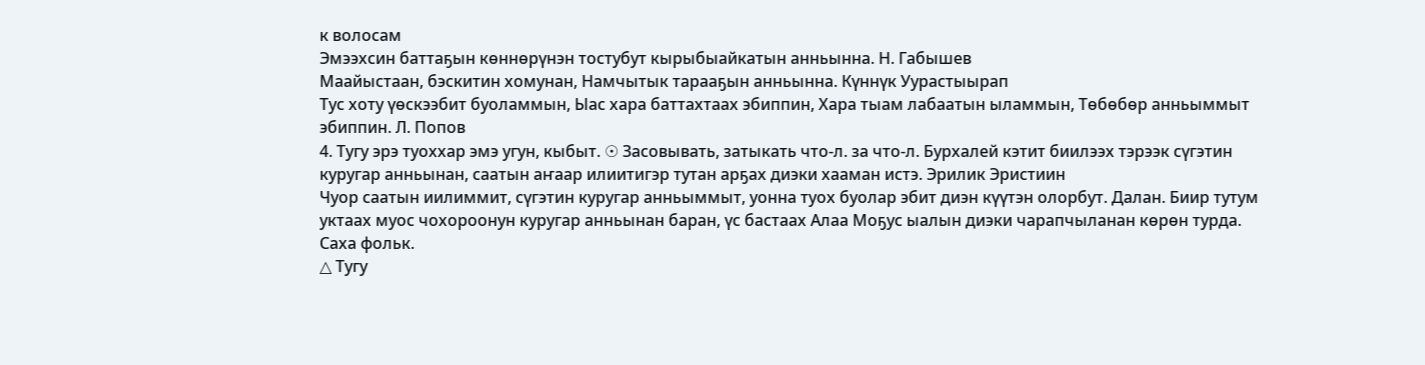к волосам
Эмээхсин баттаҕын көннөрүнэн тостубут кырыбыайкатын анньынна. Н. Габышев
Маайыстаан, бэскитин хомунан, Намчытык тарааҕын анньынна. Күннүк Уурастыырап
Тус хоту үөскээбит буоламмын, Ыас хара баттахтаах эбиппин, Хара тыам лабаатын ыламмын, Төбөбөр анньыммыт эбиппин. Л. Попов
4. Тугу эрэ туоххар эмэ угун, кыбыт. ☉ Засовывать, затыкать что-л. за что-л. Бурхалей кэтит биилээх тэрээк сүгэтин куругар анньынан, саатын аҥаар илиитигэр тутан арҕах диэки хааман истэ. Эрилик Эристиин
Чуор саатын иилиммит, сүгэтин куругар анньыммыт, уонна туох буолар эбит диэн күүтэн олорбут. Далан. Биир тутум уктаах муос чохороонун куругар анньынан баран, үс бастаах Алаа Моҕус ыалын диэки чарапчыланан көрөн турда. Саха фольк.
△ Тугу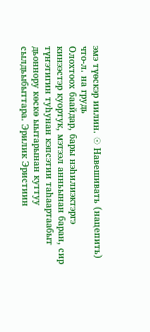эмэ түөскэр иилин. ☉ Навешивать (нацепить) что-л. на грудь
Олохтоох баайдар, бары нэһилиэктэргэ кинээстэр куортук, мэтээл анньынан баран, сир түҥэтигин туһунан кэпсэтии таһаартаабыт дьоннору көскө ыытарынан куттуу сылдьыбыттара. Эрилик Эристиин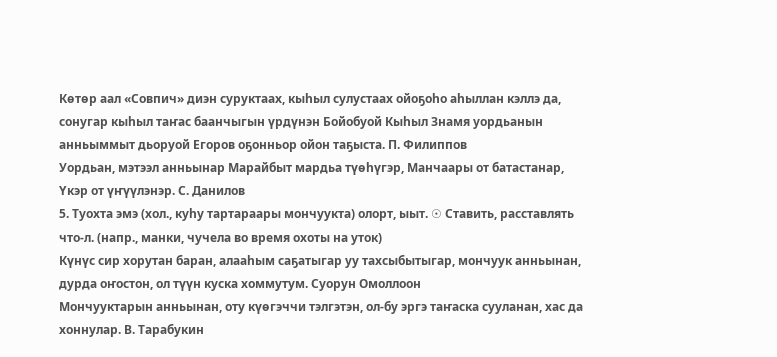Көтөр аал «Совпич» диэн суруктаах, кыһыл сулустаах ойоҕоһо аһыллан кэллэ да, сонугар кыһыл таҥас баанчыгын үрдүнэн Бойобуой Кыһыл Знамя уордьанын анньыммыт дьоруой Егоров оҕонньор ойон таҕыста. П. Филиппов
Уордьан, мэтээл анньынар Марайбыт мардьа түөһүгэр, Манчаары от батастанар, Үкэр от үҥүүлэнэр. С. Данилов
5. Туохта эмэ (хол., куһу тартараары мончуукта) олорт, ыыт. ☉ Ставить, расставлять что-л. (напр., манки, чучела во время охоты на уток)
Күнүс сир хорутан баран, алааһым саҕатыгар уу тахсыбытыгар, мончуук анньынан, дурда оҥостон, ол түүн куска хоммутум. Суорун Омоллоон
Мончууктарын анньынан, оту күөгэччи тэлгэтэн, ол-бу эргэ таҥаска сууланан, хас да хоннулар. В. Тарабукин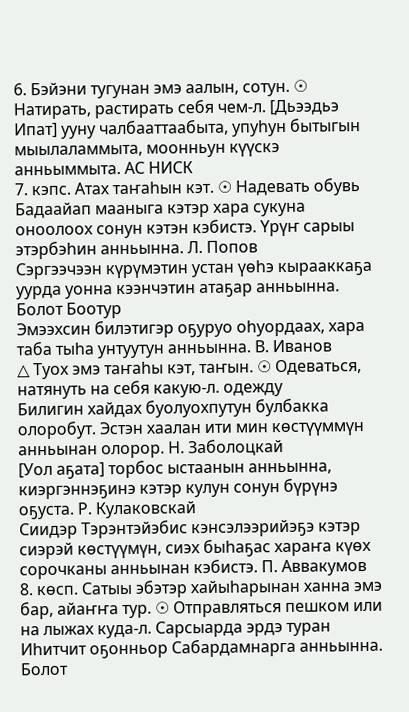6. Бэйэни тугунан эмэ аалын, сотун. ☉ Натирать, растирать себя чем-л. [Дьээдьэ Ипат] ууну чалбааттаабыта, упуһун бытыгын мыылаламмыта, моонньун күүскэ анньыммыта. АС НИСК
7. кэпс. Атах таҥаһын кэт. ☉ Надевать обувь
Бадаайап мааныга кэтэр хара сукуна оноолоох сонун кэтэн кэбистэ. Үрүҥ сарыы этэрбэһин анньынна. Л. Попов
Сэргээчээн күрүмэтин устан үөһэ кырааккаҕа уурда уонна кээнчэтин атаҕар анньынна. Болот Боотур
Эмээхсин билэтигэр оҕуруо оһуордаах, хара таба тыһа унтуутун анньынна. В. Иванов
△ Туох эмэ таҥаһы кэт, таҥын. ☉ Одеваться, натянуть на себя какую-л. одежду
Билигин хайдах буолуохпутун булбакка олоробут. Эстэн хаалан ити мин көстүүммүн анньынан олорор. Н. Заболоцкай
[Уол аҕата] торбос ыстаанын анньынна, киэргэннэҕинэ кэтэр кулун сонун бүрүнэ оҕуста. Р. Кулаковскай
Сиидэр Тэрэнтэйэбис кэнсэлээрийэҕэ кэтэр сиэрэй көстүүмүн, сиэх быһаҕас хараҥа күөх сорочканы анньынан кэбистэ. П. Аввакумов
8. көсп. Сатыы эбэтэр хайыһарынан ханна эмэ бар, айаҥҥа тур. ☉ Отправляться пешком или на лыжах куда-л. Сарсыарда эрдэ туран Иһитчит оҕонньор Сабардамнарга анньынна. Болот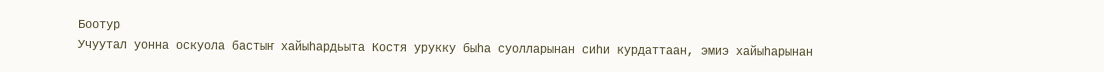Боотур
Учуутал уонна оскуола бастыҥ хайыһардьыта Костя урукку быһа суолларынан сиһи курдаттаан, эмиэ хайыһарынан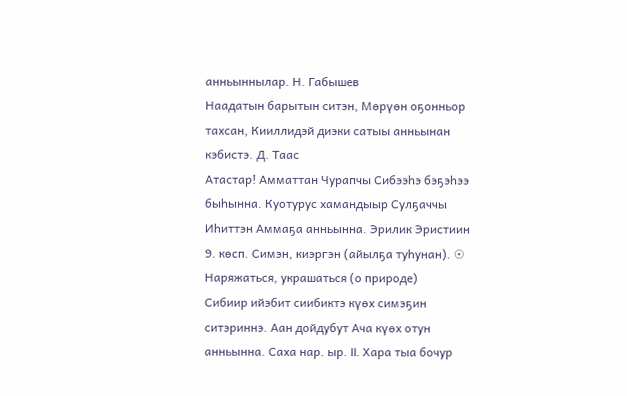анньыннылар. Н. Габышев
Наадатын барытын ситэн, Мөрүөн оҕонньор тахсан, Кииллидэй диэки сатыы анньынан кэбистэ. Д. Таас
Атастар! Амматтан Чурапчы Сибээһэ бэҕэһээ быһынна. Куотурус хамандыыр Сулҕаччы Иһиттэн Аммаҕа анньынна. Эрилик Эристиин
9. көсп. Симэн, киэргэн (айылҕа туһунан). ☉ Наряжаться, украшаться (о природе)
Сибиир ийэбит сиибиктэ күөх симэҕин ситэриннэ. Аан дойдубут Ача күөх отун анньынна. Саха нар. ыр. II. Хара тыа бочур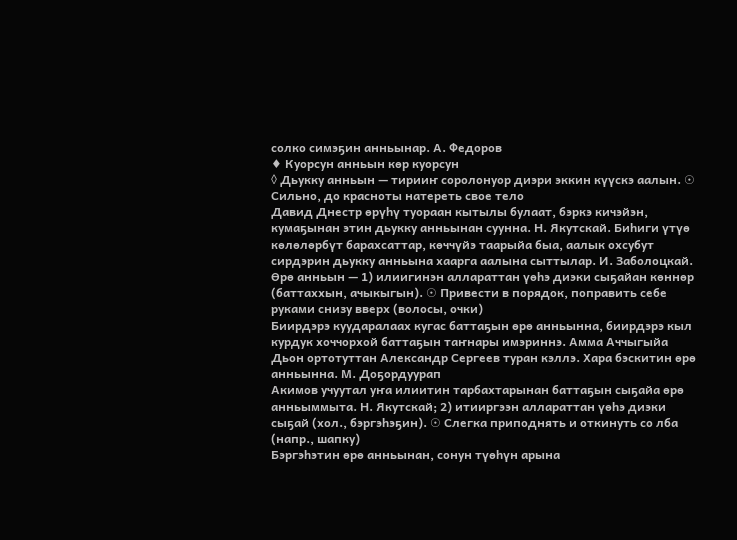солко симэҕин анньынар. А. Федоров
♦ Куорсун анньын көр куорсун
◊ Дьукку анньын — тирииҥ соролонуор диэри эккин күүскэ аалын. ☉ Сильно, до красноты натереть свое тело
Давид Днестр өрүһү туораан кытылы булаат, бэркэ кичэйэн, кумаҕынан этин дьукку анньынан суунна. Н. Якутскай. Биһиги үтүө көлөлөрбүт барахсаттар, көччүйэ таарыйа быа, аалык охсубут сирдэрин дьукку анньына хаарга аалына сыттылар. И. Заболоцкай. Өрө анньын — 1) илиигинэн аллараттан үөһэ диэки сыҕайан көннөр (баттаххын, ачыкыгын). ☉ Привести в порядок, поправить себе руками снизу вверх (волосы, очки)
Биирдэрэ куударалаах кугас баттаҕын өрө анньынна, биирдэрэ кыл курдук хоччорхой баттаҕын таҥнары имэриннэ. Амма Аччыгыйа
Дьон ортотуттан Александр Сергеев туран кэллэ. Хара бэскитин өрө анньынна. М. Доҕордуурап
Акимов учуутал уҥа илиитин тарбахтарынан баттаҕын сыҕайа өрө анньыммыта. Н. Якутскай; 2) итииргээн аллараттан үөһэ диэки сыҕай (хол., бэргэһэҕин). ☉ Слегка приподнять и откинуть со лба (напр., шапку)
Бэргэһэтин өрө анньынан, сонун түөһүн арына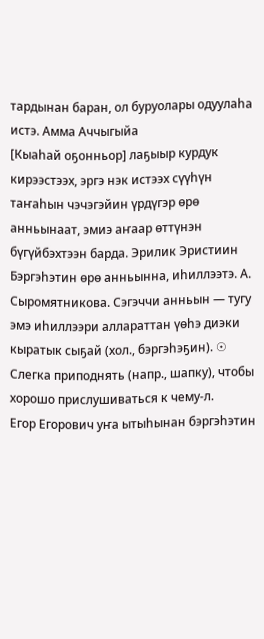тардынан баран, ол буруолары одуулаһа истэ. Амма Аччыгыйа
[Кыаһай оҕонньор] лаҕыыр курдук кирээстээх, эргэ нэк истээх сүүһүн таҥаһын чэчэгэйин үрдүгэр өрө анньынаат, эмиэ аҥаар өттүнэн бүгүйбэхтээн барда. Эрилик Эристиин
Бэргэһэтин өрө анньынна, иһиллээтэ. А. Сыромятникова. Сэгэччи анньын — тугу эмэ иһиллээри аллараттан үөһэ диэки кыратык сыҕай (хол., бэргэһэҕин). ☉ Слегка приподнять (напр., шапку), чтобы хорошо прислушиваться к чему-л.
Егор Егорович уҥа ытыһынан бэргэһэтин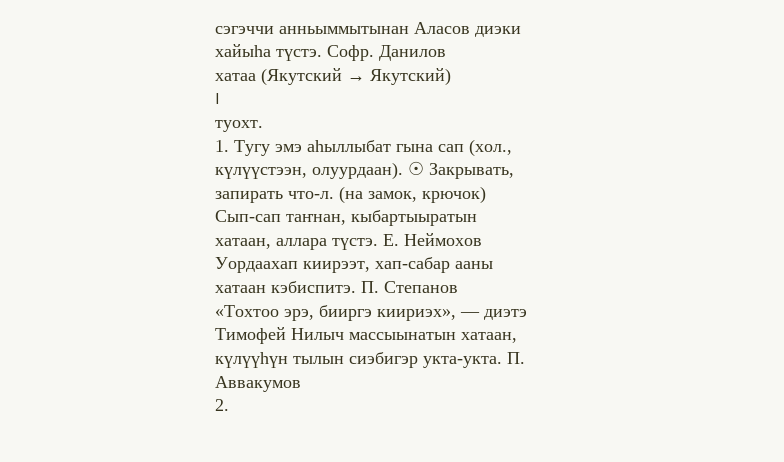сэгэччи анньыммытынан Аласов диэки хайыһа түстэ. Софр. Данилов
хатаа (Якутский → Якутский)
I
туохт.
1. Тугу эмэ аһыллыбат гына сап (хол., күлүүстээн, олуурдаан). ☉ Закрывать, запирать что-л. (на замок, крючок)
Сып-сап таҥнан, кыбартыыратын хатаан, аллара түстэ. Е. Неймохов
Уордаахап киирээт, хап-сабар ааны хатаан кэбиспитэ. П. Степанов
«Тохтоо эрэ, бииргэ киириэх», — диэтэ Тимофей Нилыч массыынатын хатаан, күлүүһүн тылын сиэбигэр укта-укта. П. Аввакумов
2.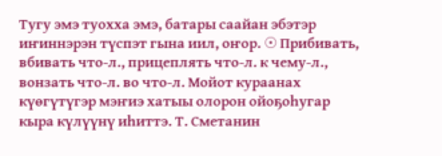Тугу эмэ туохха эмэ, батары саайан эбэтэр иҥиннэрэн түспэт гына иил, оҥор. ☉ Прибивать, вбивать что-л., прицеплять что-л. к чему-л., вонзать что-л. во что-л. Мойот кураанах күөгүтүгэр мэҥиэ хатыы олорон ойоҕоһугар кыра күлүүнү иһиттэ. Т. Сметанин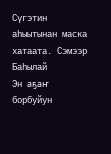Сүгэтин аһыытынан маска хатаата. Сэмээр Баһылай
Эн аҕаҥ борбуйун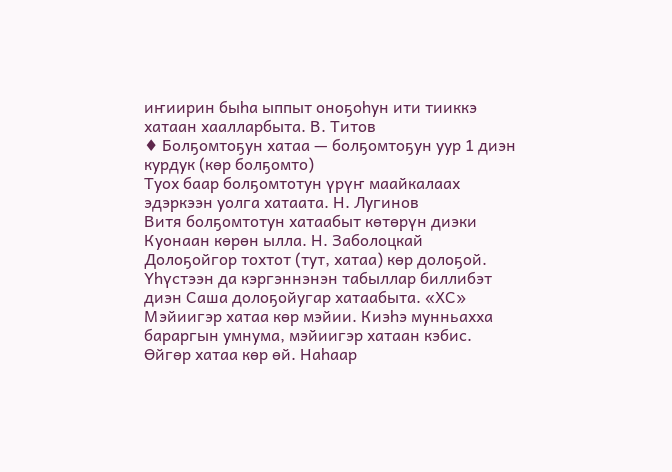иҥиирин быһа ыппыт оноҕоһун ити тииккэ хатаан хаалларбыта. В. Титов
♦ Болҕомтоҕун хатаа — болҕомтоҕун уур 1 диэн курдук (көр болҕомто)
Туох баар болҕомтотун үрүҥ маайкалаах эдэркээн уолга хатаата. Н. Лугинов
Витя болҕомтотун хатаабыт көтөрүн диэки Куонаан көрөн ылла. Н. Заболоцкай
Долоҕойгор тохтот (тут, хатаа) көр долоҕой. Үһүстээн да кэргэннэнэн табыллар биллибэт диэн Саша долоҕойугар хатаабыта. «ХС»
Мэйиигэр хатаа көр мэйии. Киэһэ мунньахха бараргын умнума, мэйиигэр хатаан кэбис. Өйгөр хатаа көр өй. Наһаар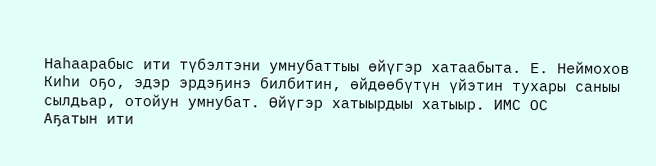Наһаарабыс ити түбэлтэни умнубаттыы өйүгэр хатаабыта. Е. Неймохов
Киһи оҕо, эдэр эрдэҕинэ билбитин, өйдөөбүтүн үйэтин тухары саныы сылдьар, отойун умнубат. Өйүгэр хатыырдыы хатыыр. ИМС ОС
Аҕатын ити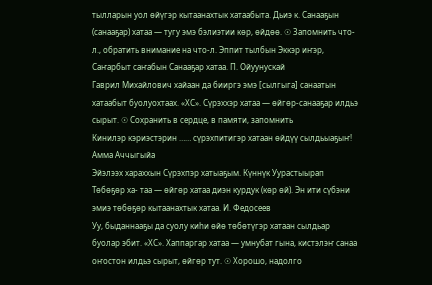тылларын уол өйүгэр кытаанахтык хатаабыта. Дьиэ к. Санааҕын (санааҕар) хатаа — тугу эмэ бэлиэтии көр, өйдөө. ☉ Запомнить что-л., обратить внимание на что-л. Эппит тылбын Эккэр иҥэр, Саҥарбыт саҥабын Санааҕар хатаа. П. Ойуунускай
Гаврил Михайлович хайаан да бииргэ эмэ [сылгыга] санаатын хатаабыт буолуохтаах. «ХС». Сүрэххэр хатаа — өйгөр-санааҕар илдьэ сырыт. ☉ Сохранить в сердце, в памяти, запомнить
Кинилэр кэриэстэрин …… сүрэхпитигэр хатаан өйдүү сылдьыаҕыҥ! Амма Аччыгыйа
Эйэлээх хараххын Сүрэхпэр хатыаҕым. Күннүк Уурастыырап
Төбөҕөр ха- таа — өйгөр хатаа диэн курдук (көр өй). Эн ити сүбэни эмиэ төбөҕөр кытаанахтык хатаа. И. Федосеев
Уу, быданнааҕы да суолу киһи өйө төбөтүгэр хатаан сылдьар буолар эбит. «ХС». Хаппаргар хатаа — умнубат гына, кистэлэҥ санаа оҥостон илдьэ сырыт, өйгөр тут. ☉ Хорошо, надолго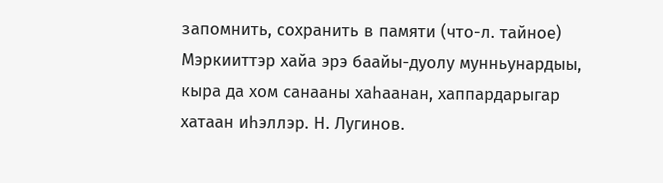запомнить, сохранить в памяти (что-л. тайное)
Мэркииттэр хайа эрэ баайы-дуолу мунньунардыы, кыра да хом санааны хаһаанан, хаппардарыгар хатаан иһэллэр. Н. Лугинов.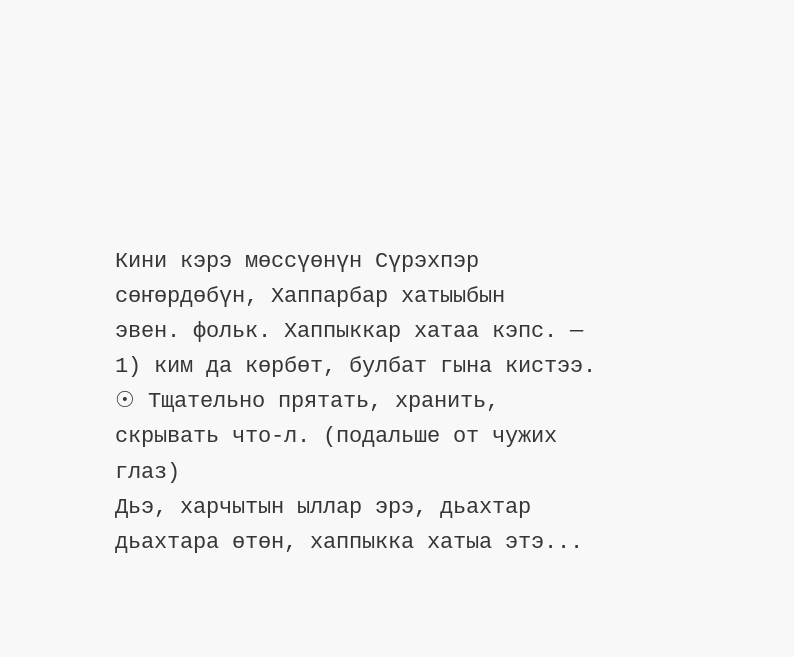Кини кэрэ мөссүөнүн Сүрэхпэр сөҥөрдөбүн, Хаппарбар хатыыбын
эвен. фольк. Хаппыккар хатаа кэпс. — 1) ким да көрбөт, булбат гына кистээ. ☉ Тщательно прятать, хранить, скрывать что-л. (подальше от чужих глаз)
Дьэ, харчытын ыллар эрэ, дьахтар дьахтара өтөн, хаппыкка хатыа этэ...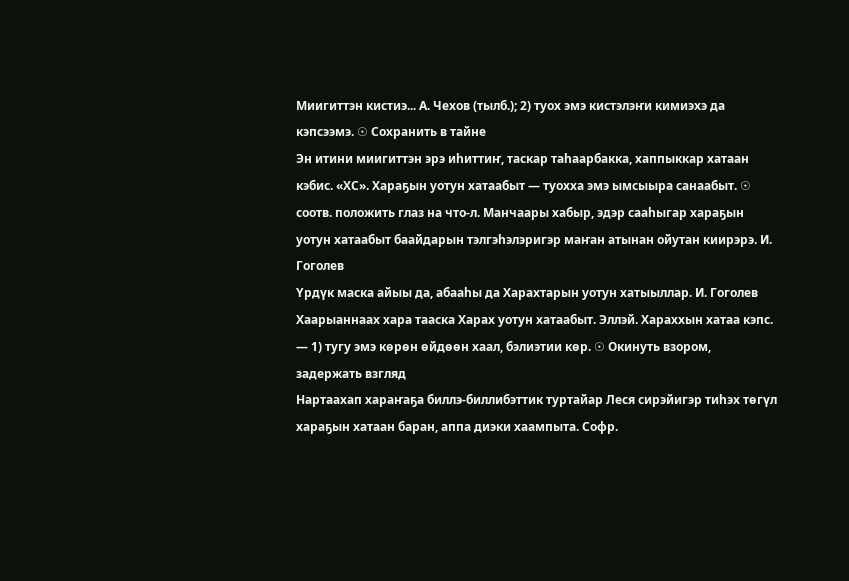Миигиттэн кистиэ... А. Чехов (тылб.); 2) туох эмэ кистэлэҥи кимиэхэ да кэпсээмэ. ☉ Сохранить в тайне
Эн итини миигиттэн эрэ иһиттиҥ, таскар таһаарбакка, хаппыккар хатаан кэбис. «ХС». Хараҕын уотун хатаабыт — туохха эмэ ымсыыра санаабыт. ☉ соотв. положить глаз на что-л. Манчаары хабыр, эдэр сааһыгар хараҕын уотун хатаабыт баайдарын тэлгэһэлэригэр маҥан атынан ойутан киирэрэ. И. Гоголев
Үрдүк маска айыы да, абааһы да Харахтарын уотун хатыыллар. И. Гоголев
Хаарыаннаах хара тааска Харах уотун хатаабыт. Эллэй. Хараххын хатаа кэпс. — 1) тугу эмэ көрөн өйдөөн хаал, бэлиэтии көр. ☉ Окинуть взором, задержать взгляд
Нартаахап хараҥаҕа биллэ-биллибэттик туртайар Леся сирэйигэр тиһэх төгүл хараҕын хатаан баран, аппа диэки хаампыта. Софр.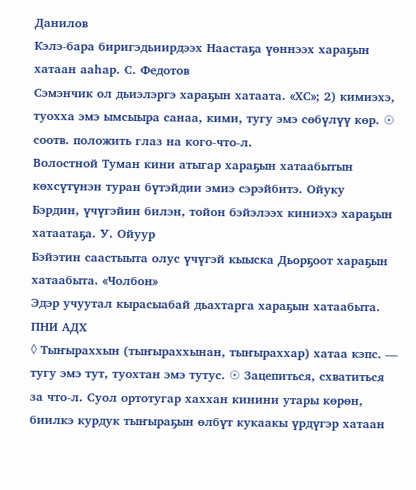Данилов
Кэлэ-бара биригэдьиирдээх Наастаҕа үөннээх хараҕын хатаан ааһар. С. Федотов
Сэмэнчик ол дьиэлэргэ хараҕын хатаата. «ХС»; 2) кимиэхэ, туохха эмэ ымсыыра санаа, кими, тугу эмэ сөбүлүү көр. ☉ соотв. положить глаз на кого-что-л.
Волостной Туман кини атыгар хараҕын хатаабытын көхсүтүнэн туран бүтэйдии эмиэ сэрэйбитэ. Ойуку
Бэрдин, үчүгэйин билэн, тойон бэйэлээх киниэхэ хараҕын хатаатаҕа. У. Ойуур
Бэйэтин саастыыта олус үчүгэй кыыска Дьорҕоот хараҕын хатаабыта. «Чолбон»
Эдэр учуутал кырасыабай дьахтарга хараҕын хатаабыта. ПНИ АДХ
◊ Тыҥыраххын (тыҥыраххынан, тыҥыраххар) хатаа кэпс. — тугу эмэ тут, туохтан эмэ тутус. ☉ Зацепиться, схватиться за что-л. Суол ортотугар хаххан кинини утары көрөн, биилкэ курдук тыҥыраҕын өлбүт кукаакы үрдүгэр хатаан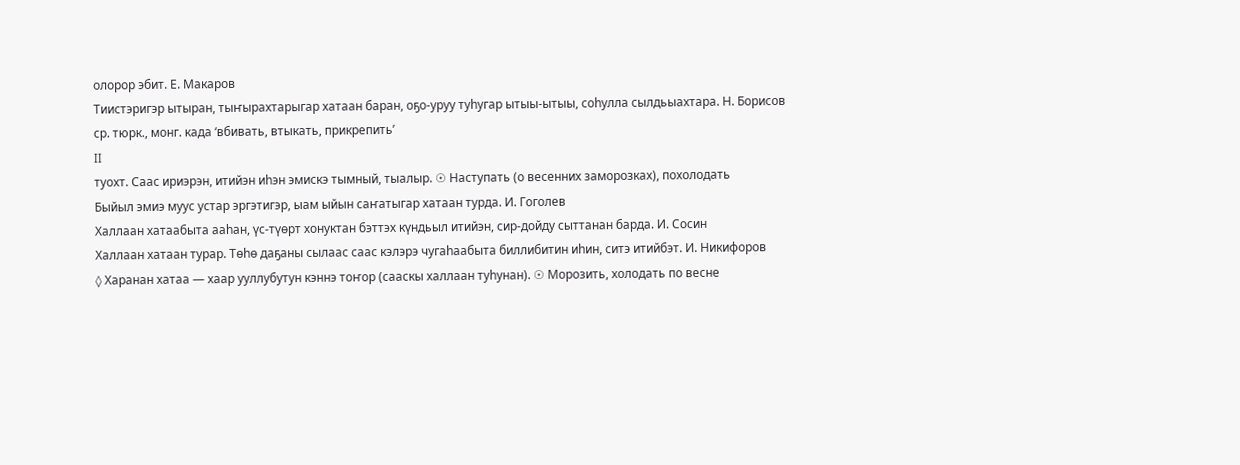олорор эбит. Е. Макаров
Тиистэригэр ытыран, тыҥырахтарыгар хатаан баран, оҕо-уруу туһугар ытыы-ытыы, соһулла сылдьыахтара. Н. Борисов
ср. тюрк., монг. када ‘вбивать, втыкать, прикрепить’
II
туохт. Саас ириэрэн, итийэн иһэн эмискэ тымный, тыалыр. ☉ Наступать (о весенних заморозках), похолодать
Быйыл эмиэ муус устар эргэтигэр, ыам ыйын саҥатыгар хатаан турда. И. Гоголев
Халлаан хатаабыта ааһан, үс-түөрт хонуктан бэттэх күндьыл итийэн, сир-дойду сыттанан барда. И. Сосин
Халлаан хатаан турар. Төһө даҕаны сылаас саас кэлэрэ чугаһаабыта биллибитин иһин, ситэ итийбэт. И. Никифоров
◊ Харанан хатаа — хаар ууллубутун кэннэ тоҥор (сааскы халлаан туһунан). ☉ Морозить, холодать по весне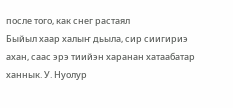после того, как снег растаял
Быйыл хаар халыҥ дьыла, сир сиигириэ ахан, саас эрэ тиийэн харанан хатаабатар ханнык. У. Нуолур